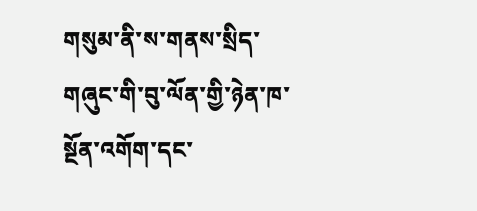གསུམ་ནི་ས་གནས་སྲིད་གཞུང་གི་བུ་ལོན་གྱི་ཉེན་ཁ་སྔོན་འགོག་དང་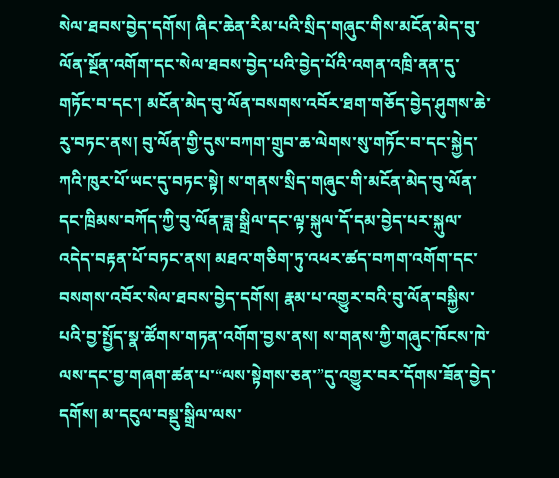སེལ་ཐབས་བྱེད་དགོས། ཞིང་ཆེན་རིམ་པའི་སྲིད་གཞུང་གིས་མངོན་མེད་བུ་ལོན་སྔོན་འགོག་དང་སེལ་ཐབས་བྱེད་པའི་བྱེད་པོའི་འགན་འཁྲི་ནན་དུ་གཏོང་བ་དང་། མངོན་མེད་བུ་ལོན་བསགས་འབོར་ཐག་གཅོད་བྱེད་ཤུགས་ཆེ་རུ་བཏང་ནས། བུ་ལོན་གྱི་དུས་བཀག་གྲུབ་ཆ་ལེགས་སུ་གཏོང་བ་དང་སྐྱེད་ཀའི་ཁུར་པོ་ཡང་དུ་བཏང་སྟེ། ས་གནས་སྲིད་གཞུང་གི་མངོན་མེད་བུ་ལོན་དང་ཁྲིམས་བཀོད་ཀྱི་བུ་ལོན་ཟླ་སྒྲིལ་དང་ལྟ་སྐུལ་དོ་དམ་བྱེད་པར་སྐུལ་འདེད་བརྟན་པོ་བཏང་ནས། མཐའ་གཅིག་ཏུ་འཕར་ཚད་བཀག་འགོག་དང་བསགས་འབོར་སེལ་ཐབས་བྱེད་དགོས། རྣམ་པ་འགྱུར་བའི་བུ་ལོན་བསྐྱིས་པའི་བྱ་སྤྱོད་སྣ་ཚོགས་གཏན་འགོག་བྱས་ནས། ས་གནས་ཀྱི་གཞུང་ཁོངས་ཁེ་ལས་དང་བྱ་གཞག་ཚན་པ་“ལས་སྟེགས་ཅན་”དུ་འགྱུར་བར་དོགས་ཟོན་བྱེད་དགོས། མ་དངུལ་བསྡུ་སྒྲིལ་ལས་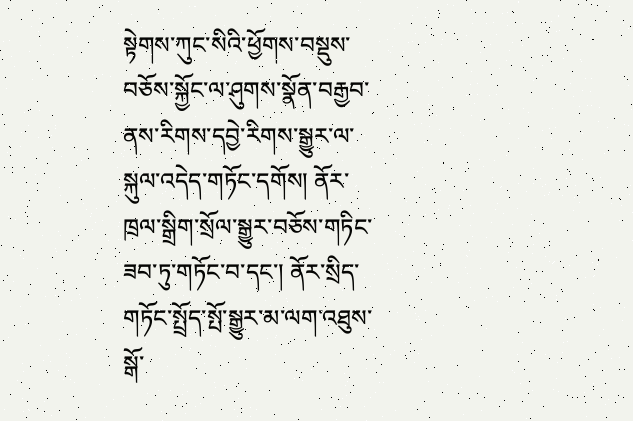སྟེགས་ཀུང་སིའི་ཕྱོགས་བསྡུས་བཅོས་སྐྱོང་ལ་ཤུགས་སྣོན་བརྒྱབ་ནས་རིགས་དབྱེ་རིགས་སྒྱུར་ལ་སྐུལ་འདེད་གཏོང་དགོས། ནོར་ཁྲལ་སྒྲིག་སྲོལ་སྒྱུར་བཅོས་གཏིང་ཟབ་ཏུ་གཏོང་བ་དང་། ནོར་སྲིད་གཏོང་སྤྲོད་སྤོ་སྒྱུར་མ་ལག་འཐུས་སྒོ་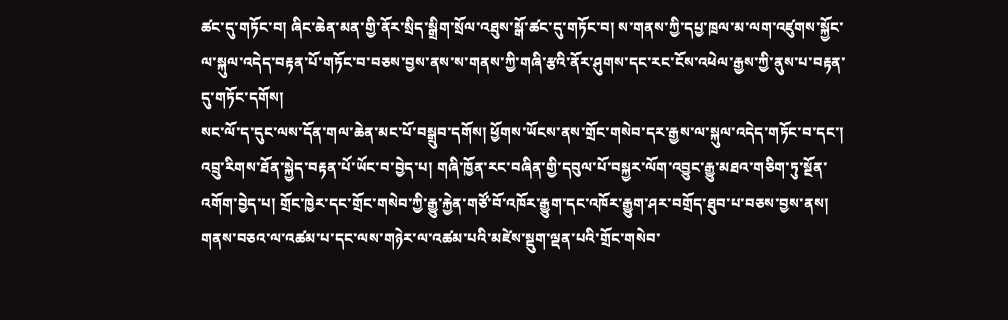ཚང་དུ་གཏོང་བ། ཞིང་ཆེན་མན་གྱི་ནོར་སྲིད་སྒྲིག་སྲོལ་འཐུས་སྒོ་ཚང་དུ་གཏོང་བ། ས་གནས་ཀྱི་དཔྱ་ཁྲལ་མ་ལག་འཛུགས་སྐྱོང་ལ་སྐུལ་འདེད་བརྟན་པོ་གཏོང་བ་བཅས་བྱས་ནས་ས་གནས་ཀྱི་གཞི་རྩའི་ནོར་ཤུགས་དང་རང་ངོས་འཕེལ་རྒྱས་ཀྱི་ནུས་པ་བརྟན་དུ་གཏོང་དགོས།
སང་ལོ་ད་དུང་ལས་དོན་གལ་ཆེན་མང་པོ་བསྒྲུབ་དགོས། ཕྱོགས་ཡོངས་ནས་གྲོང་གསེབ་དར་རྒྱས་ལ་སྐུལ་འདེད་གཏོང་བ་དང་། འབྲུ་རིགས་ཐོན་སྐྱེད་བརྟན་པོ་ཡོང་བ་བྱེད་པ། གཞི་ཁྱོན་རང་བཞིན་གྱི་དབུལ་པོ་བསྐྱར་ལོག་འབྱུང་རྒྱུ་མཐའ་གཅིག་ཏུ་སྔོན་འགོག་བྱེད་པ། གྲོང་ཁྱེར་དང་གྲོང་གསེབ་ཀྱི་རྒྱུ་རྐྱེན་གཙོ་བོ་འཁོར་རྒྱུག་དང་འཁོར་རྒྱུག་ཤར་བགྲོད་ཐུབ་པ་བཅས་བྱས་ནས། གནས་བཅའ་ལ་འཚམ་པ་དང་ལས་གཉེར་ལ་འཚམ་པའི་མཛེས་སྡུག་ལྡན་པའི་གྲོང་གསེབ་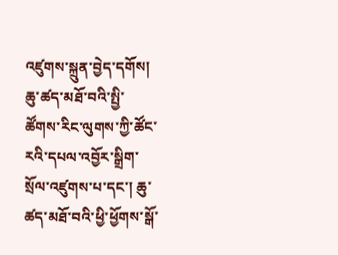འཛུགས་སྐྲུན་བྱེད་དགོས། ཆུ་ཚད་མཐོ་བའི་སྤྱི་ཚོགས་རིང་ལུགས་ཀྱི་ཚོང་རའི་དཔལ་འབྱོར་སྒྲིག་སྲོལ་འཛུགས་པ་དང་། ཆུ་ཚད་མཐོ་བའི་ཕྱི་ཕྱོགས་སྒོ་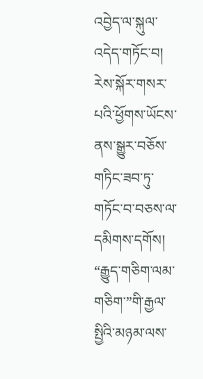འབྱེད་ལ་སྐུལ་འདེད་གཏོང་བ། རེས་སྐོར་གསར་པའི་ཕྱོགས་ཡོངས་ནས་སྒྱུར་བཅོས་གཏིང་ཟབ་ཏུ་གཏོང་བ་བཅས་ལ་དམིགས་དགོས། “རྒྱུད་གཅིག་ལམ་གཅིག་”གི་རྒྱལ་སྤྱིའི་མཉམ་ལས་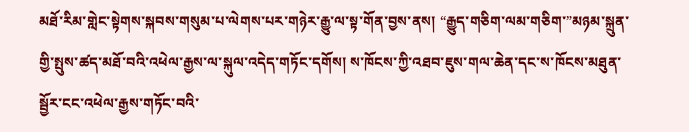མཐོ་རིམ་གླེང་སྟེགས་སྐབས་གསུམ་པ་ལེགས་པར་གཉེར་རྒྱུ་ལ་སྟ་གོན་བྱས་ནས། “རྒྱུད་གཅིག་ལམ་གཅིག་”མཉམ་སྐྲུན་གྱི་སྤུས་ཚད་མཐོ་བའི་འཕེལ་རྒྱས་ལ་སྐུལ་འདེད་གཏོང་དགོས། ས་ཁོངས་ཀྱི་འཐབ་ཇུས་གལ་ཆེན་དང་ས་ཁོངས་མཐུན་སྦྱོར་ངང་འཕེལ་རྒྱས་གཏོང་བའི་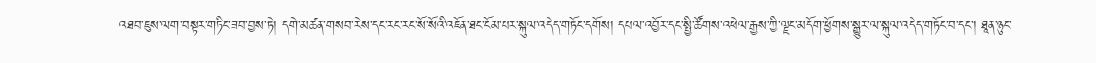འཐབ་ཇུས་ལག་བསྟར་གཏིང་ཟབ་བྱས་ཏེ། དགེ་མཚན་གསབ་རེས་དང་རང་རང་སོ་སོའི་འཇོན་ཐང་ངོམ་པར་སྐུལ་འདེད་གཏོང་དགོས། དཔལ་འབྱོར་དང་སྤྱི་ཚོགས་འཕེལ་རྒྱས་ཀྱི་ལྗང་མདོག་ཕྱོགས་སྒྱུར་ལ་སྐུལ་འདེད་གཏོང་བ་དང་། ཐཱན་ཉུང་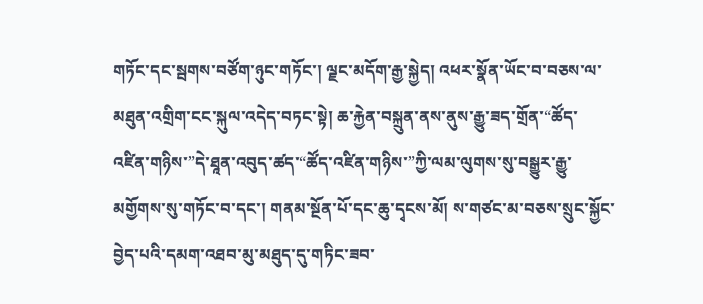གཏོང་དང་སྦགས་བཙོག་ཉུང་གཏོང་། ལྗང་མདོག་རྒྱ་སྐྱེད། འཕར་སྣོན་ཡོང་བ་བཅས་ལ་མཐུན་འགྲིག་ངང་སྐུལ་འདེད་བཏང་སྟེ། ཆ་རྐྱེན་བསྐྲུན་ནས་ནུས་རྒྱུ་ཟད་གྲོན་“ཚོད་འཛིན་གཉིས་”དེ་ཐཱན་འབུད་ཚད་“ཚོད་འཛིན་གཉིས་”ཀྱི་ལམ་ལུགས་སུ་བསྒྱུར་རྒྱུ་མགྱོགས་སུ་གཏོང་བ་དང་། གནམ་སྔོན་པོ་དང་ཆུ་དྭངས་མོ། ས་གཙང་མ་བཅས་སྲུང་སྐྱོང་བྱེད་པའི་དམག་འཐབ་མུ་མཐུད་དུ་གཏིང་ཟབ་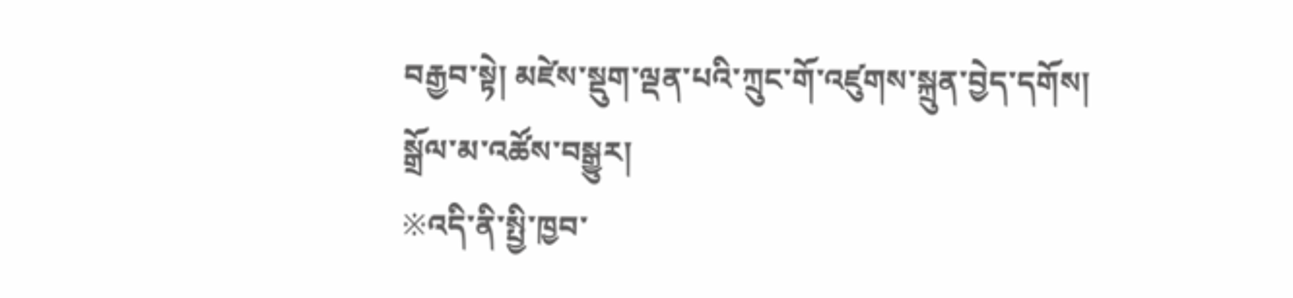བརྒྱབ་སྟེ། མཛེས་སྡུག་ལྡན་པའི་ཀྲུང་གོ་འཛུགས་སྐྲུན་བྱེད་དགོས།
སྒྲོལ་མ་འཚོས་བསྒྱུར།
※འདི་ནི་སྤྱི་ཁྱབ་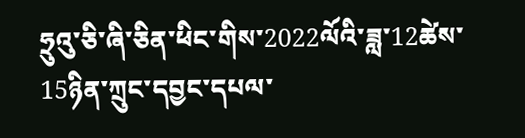ཧྲུའུ་ཅི་ཞི་ཅིན་ཕིང་གིས་2022ལོའི་ཟླ་12ཚེས་15ཉིན་ཀྲུང་དབྱང་དཔལ་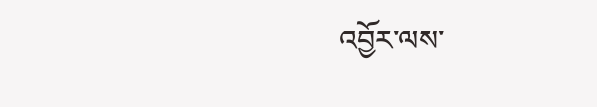འབྱོར་ལས་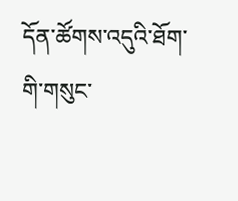དོན་ཚོགས་འདུའི་ཐོག་གི་གསུང་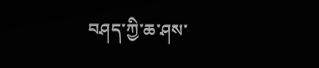བཤད་ཀྱི་ཆ་ཤས་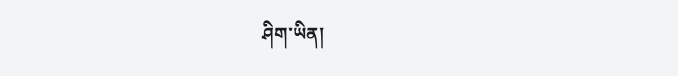ཤིག་ཡིན།